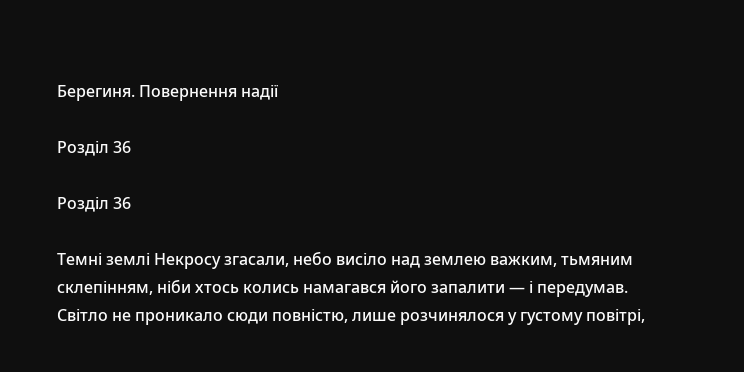Берегиня. Повернення надії

Розділ 36

Розділ 36

Темні землі Некросу згасали, небо висіло над землею важким, тьмяним склепінням, ніби хтось колись намагався його запалити — і передумав. Світло не проникало сюди повністю, лише розчинялося у густому повітрі,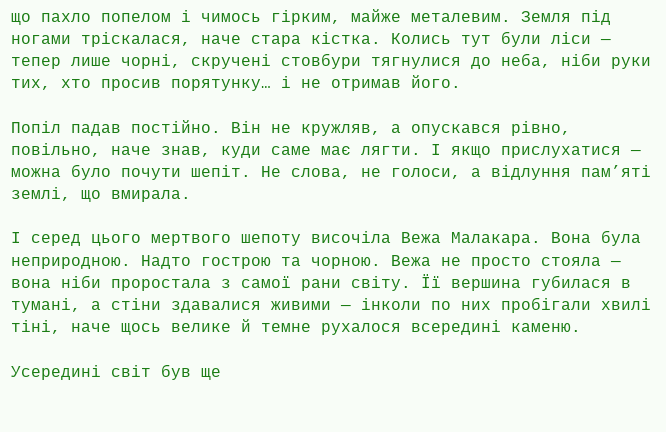що пахло попелом і чимось гірким, майже металевим. Земля під ногами тріскалася, наче стара кістка. Колись тут були ліси — тепер лише чорні, скручені стовбури тягнулися до неба, ніби руки тих, хто просив порятунку… і не отримав його.

Попіл падав постійно. Він не кружляв, а опускався рівно, повільно, наче знав, куди саме має лягти. І якщо прислухатися — можна було почути шепіт. Не слова, не голоси, а відлуння пам’яті землі, що вмирала.

І серед цього мертвого шепоту височіла Вежа Малакара. Вона була неприродною. Надто гострою та чорною. Вежа не просто стояла — вона ніби проростала з самої рани світу. Її вершина губилася в тумані, а стіни здавалися живими — інколи по них пробігали хвилі тіні, наче щось велике й темне рухалося всередині каменю.

Усередині світ був ще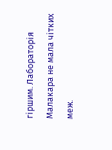гіршим. Лабораторія Малакара не мала чітких меж.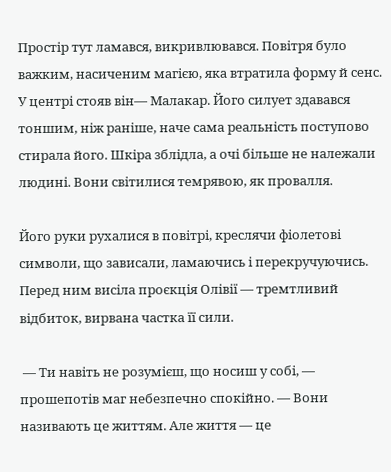Простір тут ламався, викривлювався. Повітря було важким, насиченим магією, яка втратила форму й сенс. У центрі стояв він— Малакар. Його силует здавався тоншим, ніж раніше, наче сама реальність поступово стирала його. Шкіра зблідла, а очі більше не належали людині. Вони світилися темрявою, як провалля.

Його руки рухалися в повітрі, креслячи фіолетові символи, що зависали, ламаючись і перекручуючись. Перед ним висіла проєкція Олівії — тремтливий відбиток, вирвана частка її сили.

 — Ти навіть не розумієш, що носиш у собі, — прошепотів маг небезпечно спокійно. — Вони називають це життям. Але життя — це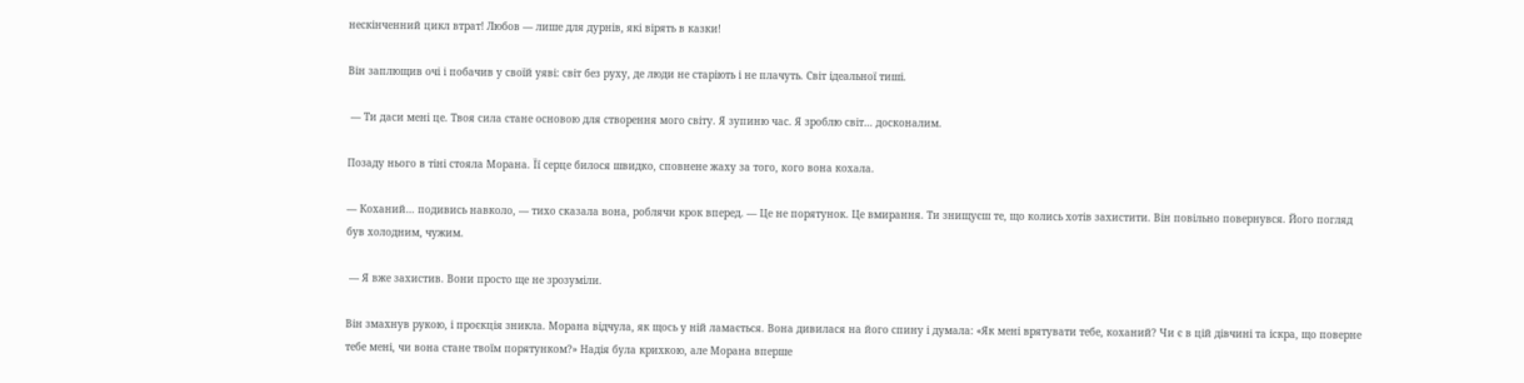нескінченний цикл втрат! Любов — лише для дурнів, які вірять в казки!

Він заплющив очі і побачив у своїй уяві: світ без руху, де люди не старіють і не плачуть. Світ ідеальної тиші.

 — Ти даси мені це. Твоя сила стане основою для створення мого світу. Я зупиню час. Я зроблю світ… досконалим.

Позаду нього в тіні стояла Морана. Її серце билося швидко, сповнене жаху за того, кого вона кохала.

— Коханий… подивись навколо, — тихо сказала вона, роблячи крок вперед. — Це не порятунок. Це вмирання. Ти знищуєш те, що колись хотів захистити. Він повільно повернувся. Його погляд був холодним, чужим.

 — Я вже захистив. Вони просто ще не зрозуміли.

Він змахнув рукою, і проєкція зникла. Морана відчула, як щось у ній ламається. Вона дивилася на його спину і думала: «Як мені врятувати тебе, коханий? Чи є в цій дівчині та іскра, що поверне тебе мені, чи вона стане твоїм порятунком?» Надія була крихкою, але Морана вперше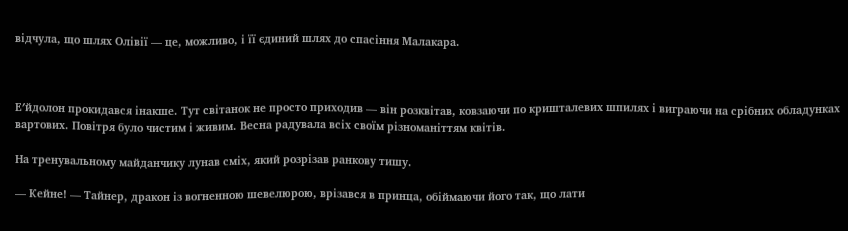відчула, що шлях Олівії — це, можливо, і її єдиний шлях до спасіння Малакара.



Е′йдолон прокидався інакше. Тут світанок не просто приходив — він розквітав, ковзаючи по кришталевих шпилях і виграючи на срібних обладунках вартових. Повітря було чистим і живим. Весна радувала всіх своїм різноманіттям квітів.

На тренувальному майданчику лунав сміх, який розрізав ранкову тишу.

— Кейне! — Тайнер, дракон із вогненною шевелюрою, врізався в принца, обіймаючи його так, що лати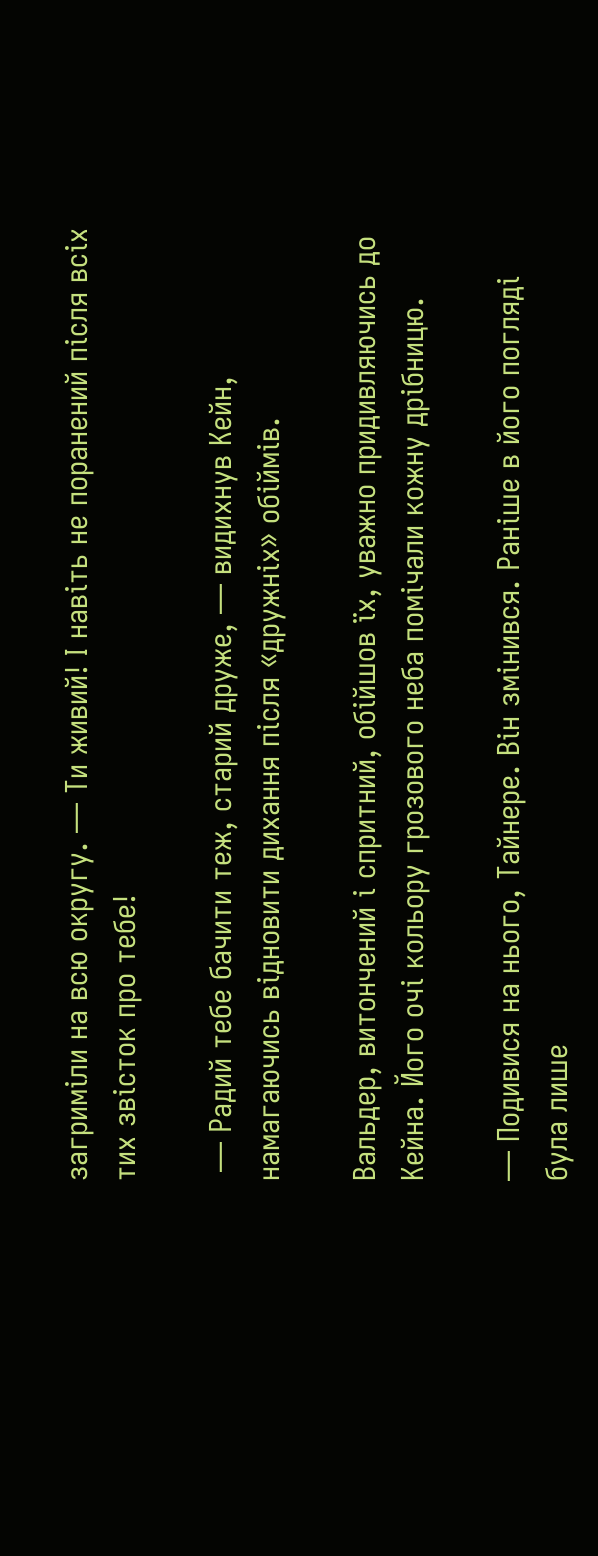загриміли на всю округу. — Ти живий! І навіть не поранений після всіх тих звісток про тебе!

 — Радий тебе бачити теж, старий друже, — видихнув Кейн, намагаючись відновити дихання після «дружніх» обіймів.

Вальдер, витончений і спритний, обійшов їх, уважно придивляючись до Кейна. Його очі кольору грозового неба помічали кожну дрібницю.

— Подивися на нього, Тайнере. Він змінився. Раніше в його погляді була лише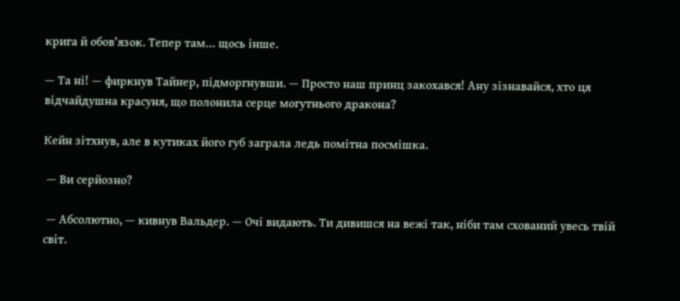крига й обов’язок. Тепер там… щось інше.

— Та ні! — фиркнув Тайнер, підморгнувши. — Просто наш принц закохався! Ану зізнавайся, хто ця відчайдушна красуня, що полонила серце могутнього дракона?

Кейн зітхнув, але в кутиках його губ заграла ледь помітна посмішка.

 — Ви серйозно?

 — Абсолютно, — кивнув Вальдер. — Очі видають. Ти дивишся на вежі так, ніби там схований увесь твій світ.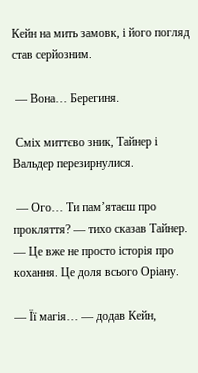Кейн на мить замовк, і його погляд став серйозним.

 — Вона… Берегиня.

 Сміх миттєво зник, Тайнер і Вальдер перезирнулися.

 — Ого… Ти пам’ятаєш про прокляття? — тихо сказав Тайнер. — Це вже не просто історія про кохання. Це доля всього Оріану.

— Її магія… — додав Кейн,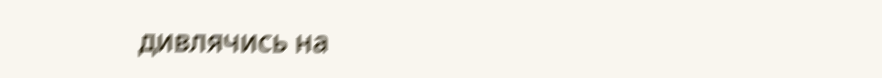дивлячись на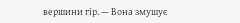вершини гір. — Вона змушує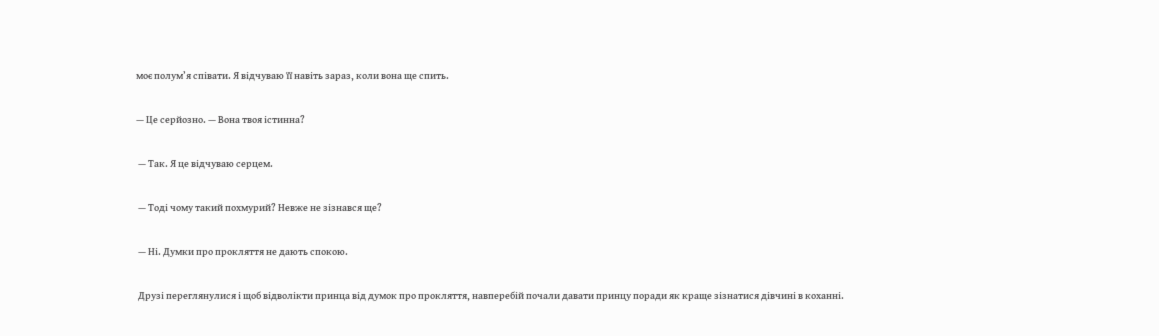моє полум’я співати. Я відчуваю її навіть зараз, коли вона ще спить.

— Це серйозно. — Вона твоя істинна?

 — Так. Я це відчуваю серцем.

 — Тоді чому такий похмурий? Невже не зізнався ще?

 — Ні. Думки про прокляття не дають спокою.

 Друзі переглянулися і щоб відволікти принца від думок про прокляття, навперебій почали давати принцу поради як краще зізнатися дівчині в коханні.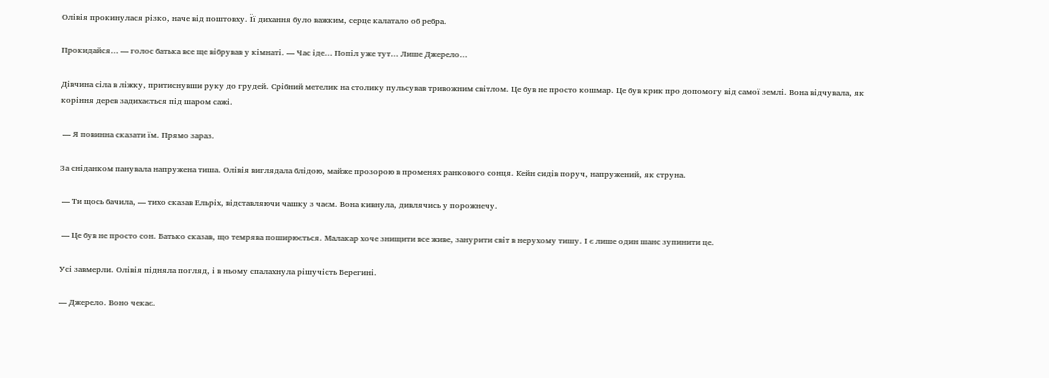Олівія прокинулася різко, наче від поштовху. Її дихання було важким, серце калатало об ребра.

Прокидайся… — голос батька все ще вібрував у кімнаті. — Час іде… Попіл уже тут… Лише Джерело…

Дівчина сіла в ліжку, притиснувши руку до грудей. Срібний метелик на столику пульсував тривожним світлом. Це був не просто кошмар. Це був крик про допомогу від самої землі. Вона відчувала, як коріння дерев задихається під шаром сажі.

 — Я повинна сказати їм. Прямо зараз.

За сніданком панувала напружена тиша. Олівія виглядала блідою, майже прозорою в променях ранкового сонця. Кейн сидів поруч, напружений, як струна.

 — Ти щось бачила, — тихо сказав Ельріх, відставляючи чашку з чаєм. Вона кивнула, дивлячись у порожнечу.

 — Це був не просто сон. Батько сказав, що темрява поширюється. Малакар хоче знищити все живе, занурити світ в нерухому тишу. І є лише один шанс зупинити це.

Усі завмерли. Олівія підняла погляд, і в ньому спалахнула рішучість Берегині.

— Джерело. Воно чекає.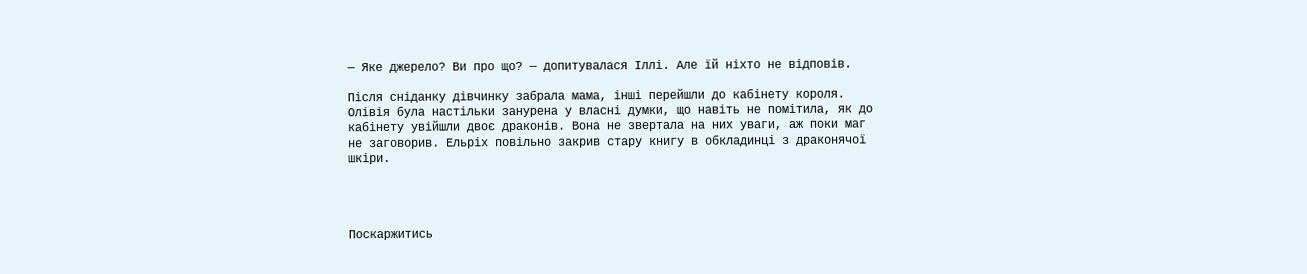— Яке джерело? Ви про що? — допитувалася Іллі. Але їй ніхто не відповів.

Після сніданку дівчинку забрала мама, інші перейшли до кабінету короля. Олівія була настільки занурена у власні думки, що навіть не помітила, як до кабінету увійшли двоє драконів. Вона не звертала на них уваги, аж поки маг не заговорив. Ельріх повільно закрив стару книгу в обкладинці з драконячої шкіри.




Поскаржитись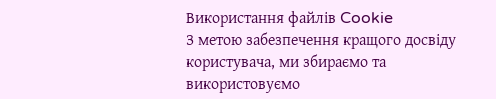Використання файлів Cookie
З метою забезпечення кращого досвіду користувача, ми збираємо та використовуємо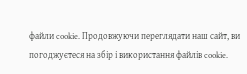файли cookie. Продовжуючи переглядати наш сайт, ви погоджуєтеся на збір і використання файлів cookie.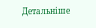Детальніше